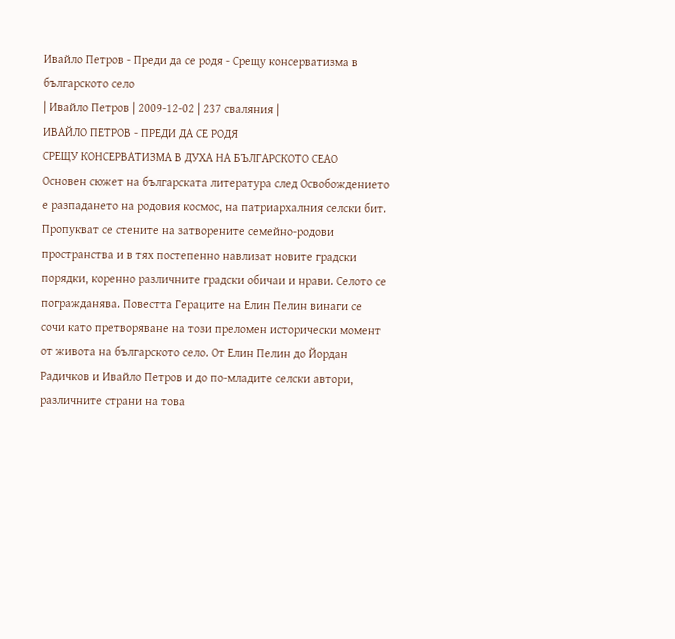Ивайло Петров - Преди да се родя - Срещу консерватизма в българското село
| Ивайло Петров | 2009-12-02 | 237 сваляния |
ИВАЙЛО ПЕТРОВ - ПРЕДИ ДА СЕ РОДЯ
СРЕЩУ КОНСЕРВАТИЗМА В ДУХА НА БЪЛГАРСКОТО СЕАО
Основен сюжет на българската литература след Освобождението е разпадането на родовия космос, на патриархалния селски бит. Пропукват се стените на затворените семейно-родови пространства и в тях постепенно навлизат новите градски порядки, коренно различните градски обичаи и нрави. Селото се погражданява. Повестта Гераците на Елин Пелин винаги се сочи като претворяване на този преломен исторически момент от живота на българското село. От Елин Пелин до Йордан Радичков и Ивайло Петров и до по-младите селски автори, различните страни на това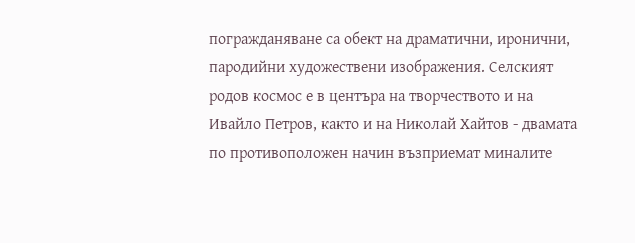погражданяване са обект на драматични, иронични, пародийни художествени изображения. Селският родов космос е в центъра на творчеството и на Ивайло Петров, както и на Николай Хайтов - двамата по противоположен начин възприемат миналите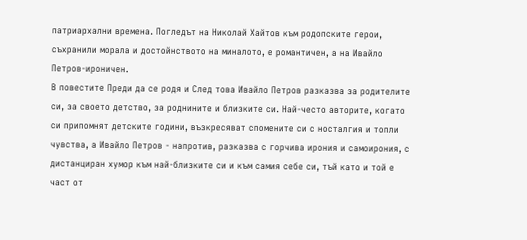патриархални времена. Погледът на Николай Хайтов към родопските герои, съхранили морала и достойнството на миналото, е романтичен, а на Ивайло Петров-ироничен.
В повестите Преди да се родя и След това Ивайло Петров разказва за родителите си, за своето детство, за роднините и близките си. Най-често авторите, когато си припомнят детските години, възкресяват спомените си с носталгия и топли чувства, а Ивайло Петров - напротив, разказва с горчива ирония и самоирония, с дистанциран хумор към най-близките си и към самия себе си, тъй като и той е част от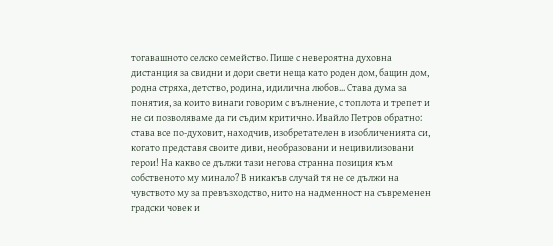тогавашното селско семейство. Пише с невероятна духовна дистанция за свидни и дори свети неща като роден дом, бащин дом, родна стряха, детство, родина, идилична любов... Става дума за понятия, за които винаги говорим с вълнение, с топлота и трепет и не си позволяваме да ги съдим критично. Ивайло Петров обратно: става все по-духовит, находчив, изобретателен в изобличенията си, когато представя своите диви, необразовани и нецивилизовани герои! На какво се дължи тази негова странна позиция към собственото му минало? В никакъв случай тя не се дължи на чувството му за превъзходство, нито на надменност на съвременен градски човек и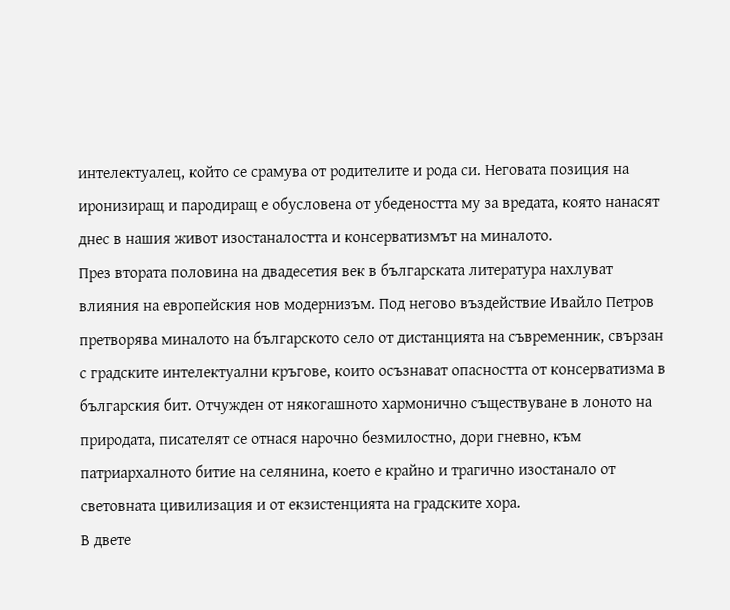интелектуалец, който се срамува от родителите и рода си. Неговата позиция на иронизиращ и пародиращ е обусловена от убедеността му за вредата, която нанасят днес в нашия живот изостаналостта и консерватизмът на миналото.
През втората половина на двадесетия век в българската литература нахлуват влияния на европейския нов модернизъм. Под негово въздействие Ивайло Петров претворява миналото на българското село от дистанцията на съвременник, свързан с градските интелектуални кръгове, които осъзнават опасността от консерватизма в българския бит. Отчужден от някогашното хармонично съществуване в лоното на природата, писателят се отнася нарочно безмилостно, дори гневно, към патриархалното битие на селянина, което е крайно и трагично изостанало от световната цивилизация и от екзистенцията на градските хора.
В двете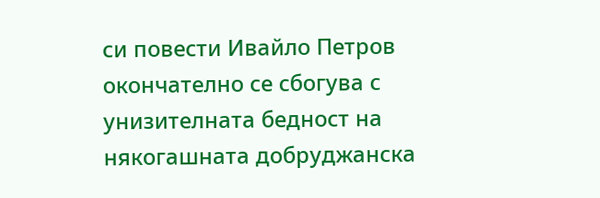си повести Ивайло Петров окончателно се сбогува с унизителната бедност на някогашната добруджанска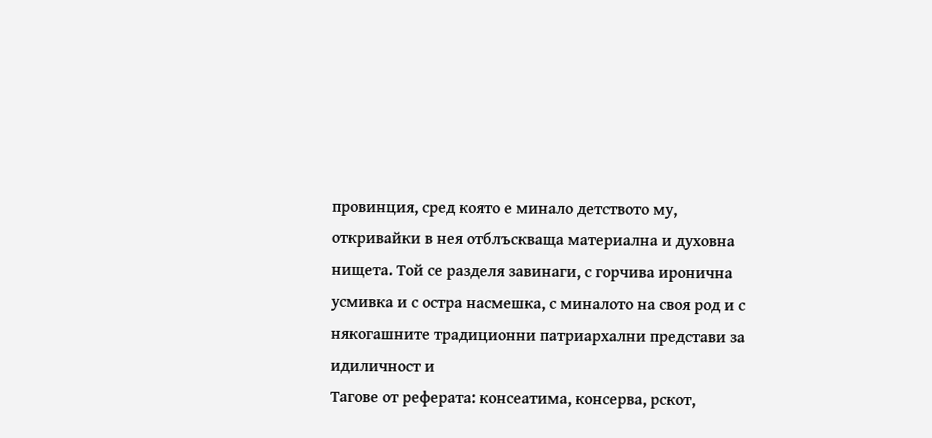провинция, сред която е минало детството му, откривайки в нея отблъскваща материална и духовна нищета. Той се разделя завинаги, с горчива иронична усмивка и с остра насмешка, с миналото на своя род и с някогашните традиционни патриархални представи за идиличност и
Тагове от реферата: консеатима, консерва, рскот,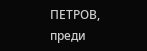ПЕТРОВ, преди